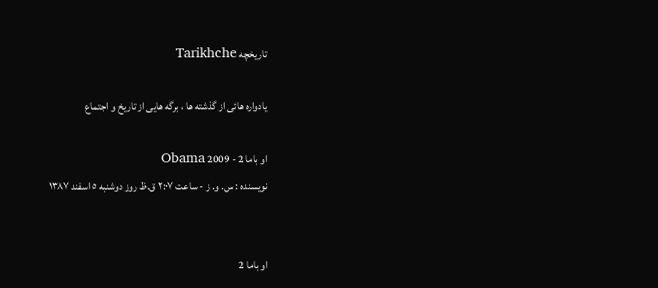تاریخچه Tarikhche

یادواره هائی از گذشته ها ، برگه هایی از تاریخ و اجتماع

او باما 2 - 2009 Obama
نویسنده : س. و. ز - ساعت ٢:٠٧ ق.ظ روز دوشنبه ٥ اسفند ۱۳۸٧


او باما 2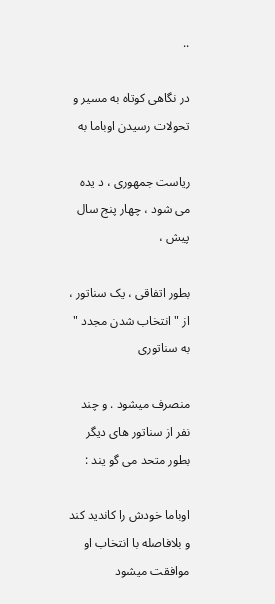..

در نگاهی کوتاه به مسیر و تحولات رسیدن اوباما به

ریاست جمهوری ، د یده می شود ، چهار پنج سال پیش ،

بطور اتفاقی ، یک سناتور ، از " انتخاب شدن مجدد " به سناتوری

منصرف میشود . و چند نفر از سناتور های دیگر بطور متحد می گو یند :

اوباما خودش را کاندید کند و بلافاصله با انتخاب او موافقت میشود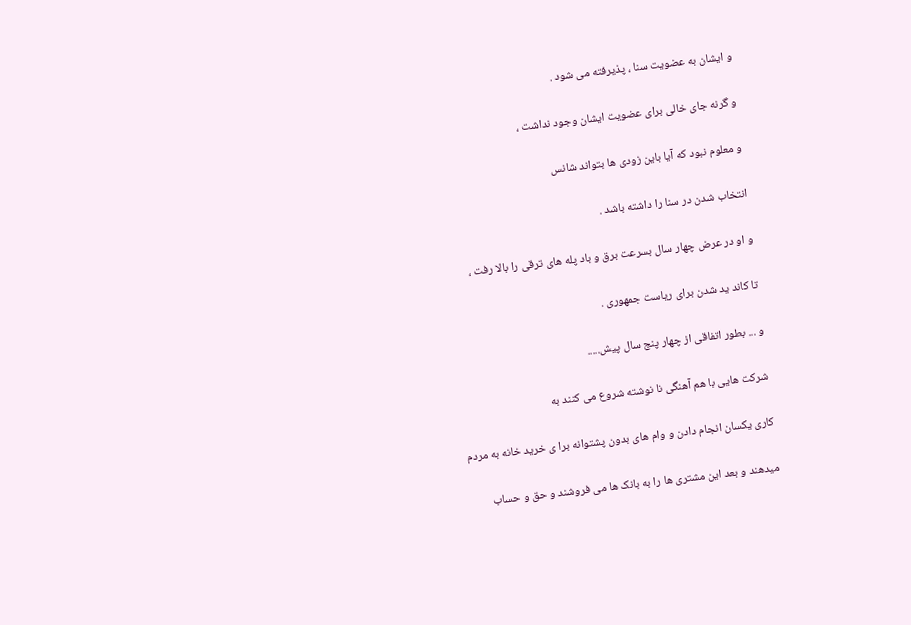و ایشان به عضویت سنا ، پذیرفته می شود .

و گرنه جای خالی برای عضویت ایشان وجود نداشت ،

و معلوم نبود که آیا باین زودی ها بتواند شانس

انتخاب شدن در سنا را داشته باشد .

و او در عرض چهار سال بسرعت برق و باد پله های ترقی را بالا رفت ،

تا کاند ید شدن برای ریاست جمهوری .

و ... بطور اتفاقی از چهار پنج سال پیش.....

شرکت هایی با هم آهنگی نا نوشته شروع می کنند به

کاری یکسان انجام دادن و وام های بدون پشتوانه برا ی خرید خانه به مردم

میدهند و بعد این مشتری ها را به بانک ها می فروشند و حق و حساب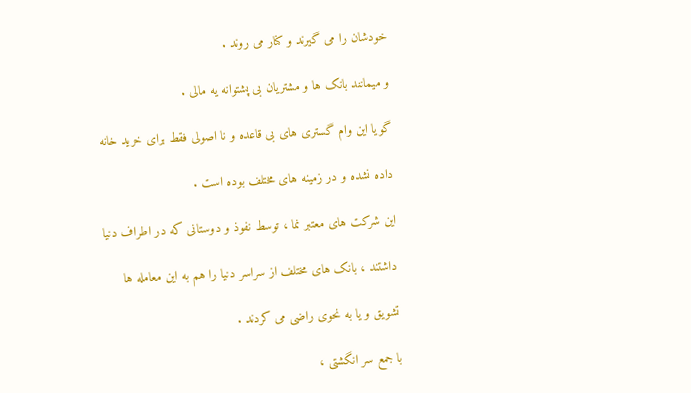خودشان را می گیرند و کنار می روند .

و میمانند بانک ها و مشتریان بی پشتوانه یه مالی .

گویا این وام گستری های بی قاعده و نا اصولی فقط برای خرید خانه

داده نشده و در زمینه های مختلف بوده است .

این شرکت های معتبر نما ، توسط نفوذ و دوستانی که در اطراف دنیا

داشتند ، بانک های مختلف از سراسر دنیا را هم به این معامله ها

تشویق و یا به نحوی راضی می کردند .

با جمع سر انگشتی ،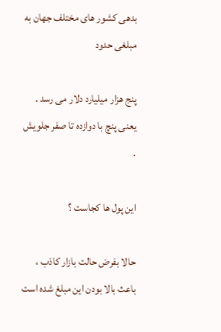بدهی کشور های مختلف جهان به مبلغی حدود

پنج هزار میلیارد دلار می رسد . یعنی پنچ با دوازده تا صفر جلویش .

این پول ها کجاست ؟

حالا بفرض حالت بازار کاذب ، باعث بالا بودن این مبلغ شده است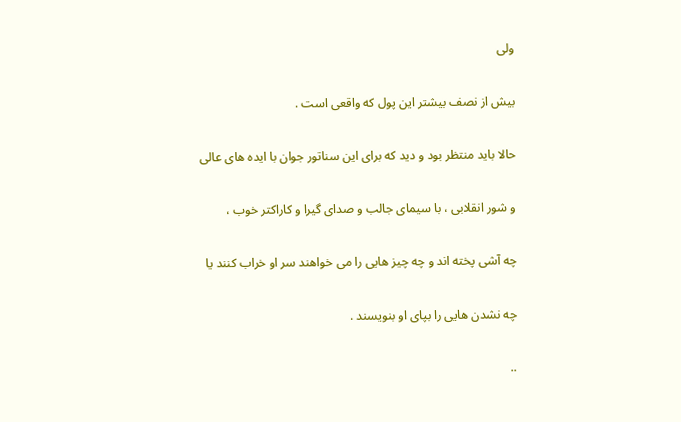ولی

بیش از نصف بیشتر این پول که واقعی است .

حالا باید منتظر بود و دید که برای این سناتور جوان با ایده های عالی

و شور انقلابی ، با سیمای جالب و صدای گیرا و کاراکتر خوب ،

چه آشی پخته اند و چه چیز هایی را می خواهند سر او خراب کنند یا

چه نشدن هایی را بپای او بنویسند .

..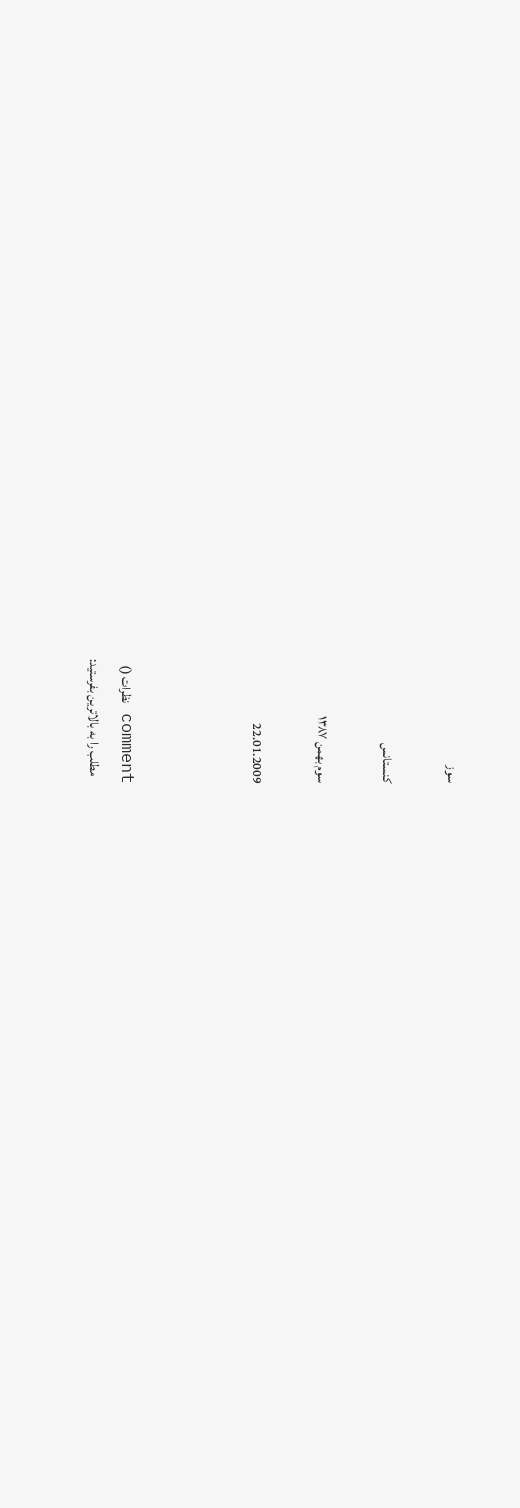سوز

کنستانس

سوم بهمن ۱۳۸۷

22.01.2009



comment نظرات ()
   مطلب را به بالاترین بفرستید: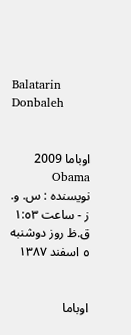Balatarin    Donbaleh


اوباما 2009 Obama
نویسنده : س. و. ز - ساعت ۱:٥۳ ق.ظ روز دوشنبه ٥ اسفند ۱۳۸٧


اوباما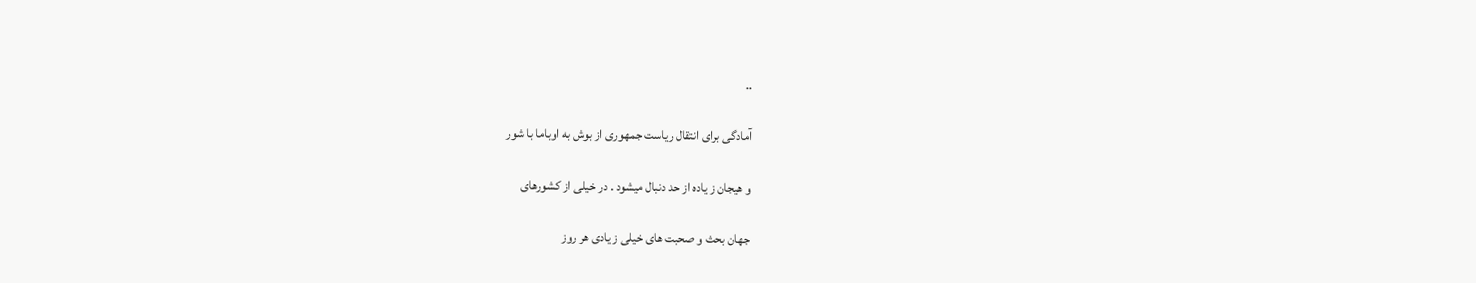..

آمادگی برای انتقال ریاست جمهوری از بوش به اوباما با شور

و هیجان ز یاده از حد دنبال میشود . در خیلی از کشورهای

جهان بحث و صحبت های خیلی ز یادی هر روز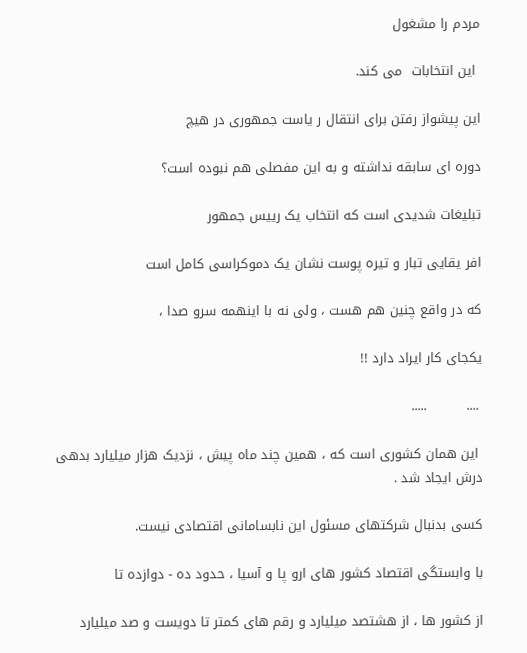مردم را مشغول

 این انتخابات  می کند.

این پیشواز رفتن برای انتقال ر یاست جمهوری در هیچ

دوره ای سابقه نداشته و به این مفصلی هم نبوده است؟

تبلیغات شدیدی است که انتخاب یک رییس جمهور

افر یقایی تبار و تیره پوست نشان یک دموکراسی کامل است

که در واقع چنین هم هست ، ولی نه با اینهمه سرو صدا ،

یکجای کار ایراد دارد !!

 ....         .....

 این همان کشوری است که ، همین چند ماه پیش ، نزدیک هزار میلیارد بدهی درش ایجاد شد .

کسی بدنبال شرکتهای مسئول این نابسامانی اقتصادی نیست.

با وابستگی اقتصاد کشور های ارو پا و آسیا ، حدود ده - دوازده تا

از کشور ها ، از هشتصد میلیارد و رقم های کمتر تا دویست و صد میلیارد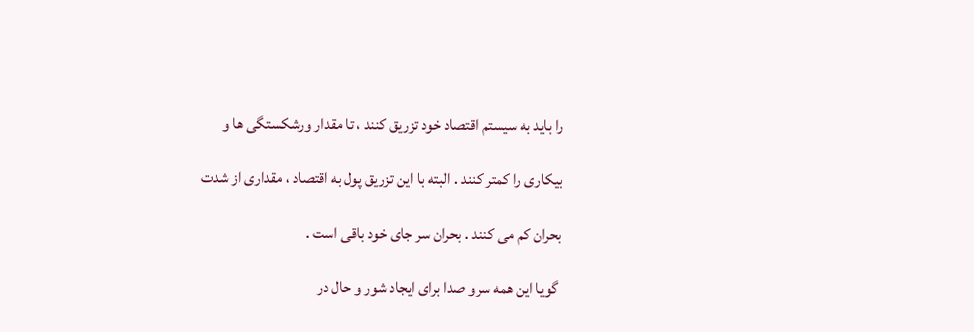را باید به سیستم اقتصاد خود تزریق کنند ، تا مقدار ورشکستگی ها و

بیکاری را کمتر کنند . البته با این تزریق پول به اقتصاد ، مقداری از شدت

بحران کم می کنند . بحران سر جای خود باقی است .

 گویا این همه سرو صدا برای ایجاد شور و حال در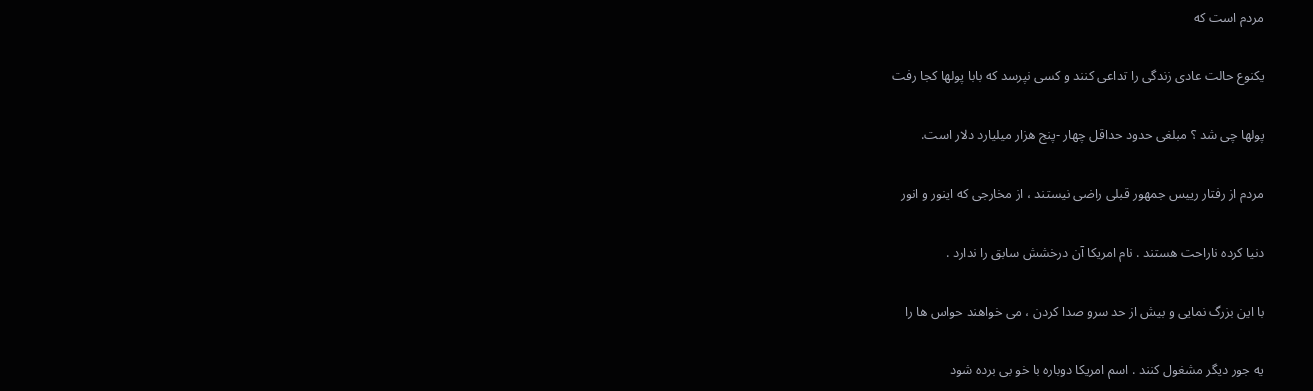مردم است که

یکنوع حالت عادی زندگی را تداعی کنند و کسی نپرسد که بابا پولها کجا رفت

پولها چی شد ؟ مبلغی حدود حداقل چهار -پنج هزار میلیارد دلار است.

مردم از رفتار رییس جمهور قبلی راضی نیستند ، از مخارجی که اینور و انور

دنیا کرده ناراحت هستند . نام امریکا آن درخشش سابق را ندارد .

با این بزرگ نمایی و بیش از حد سرو صدا کردن ، می خواهند حواس ها را

یه جور دیگر مشغول کنند . اسم امریکا دوباره با خو بی برده شود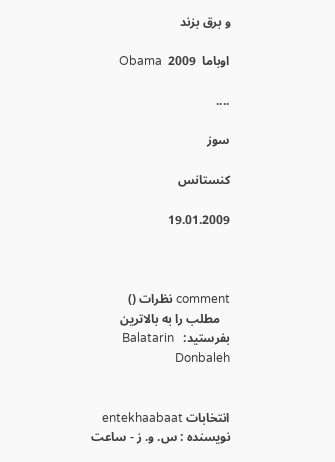و برق بزند

اوباما  2009  Obama

....

سوز

کنستانس

19.01.2009



comment نظرات ()
   مطلب را به بالاترین بفرستید:   Balatarin    Donbaleh


انتخابات entekhaabaat
نویسنده : س. و. ز - ساعت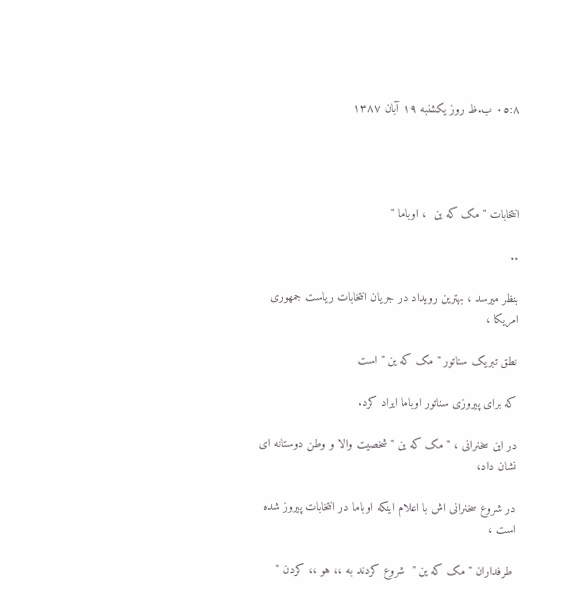۸:٠٥ ب.ظ روز یکشنبه ۱٩ آبان ۱۳۸٧




انتخابات " مک که ین  ، اوباما "

..

بنظر میرسد ، بهترین رویداد در جریان انتخابات ریاست جمهوری امریکا ،

نطق تبریک سناتور " مک که ین " است

که برای پیروزی سناتور اوباما ایراد کرد.

در این سخنرانی ، " مک که ین " شخصیت والا و وطن دوستانه ای نشان داد،

در شروع سخنرانی اش با اعلام اینکه اوباما در انتخابات پیروز شده است ،

 طرفداران " مک که ین "  شروع کردند به ،، هو ،، کردن "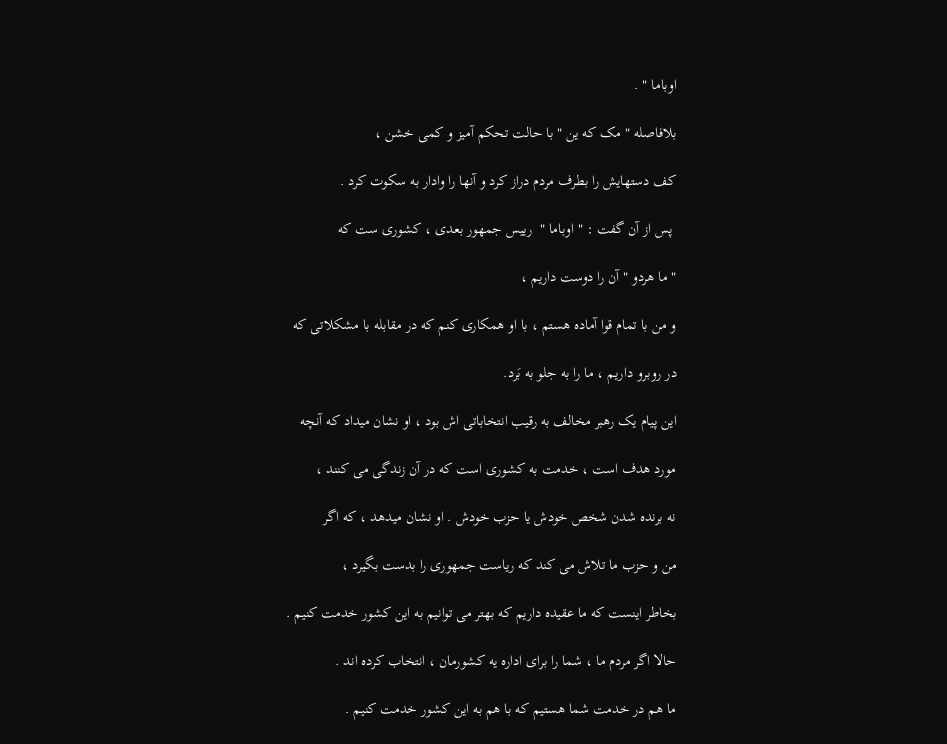اوباما " .

بلافاصله " مک که ین " با حالت تحکم آمیز و کمی خشن ،

کف دستهایش را بطرف مردم دراز کرد و آنها را وادار به سکوت کرد .

 پس از آن گفت : " اوباما "  رییس جمهور بعدی ، کشوری ست که

" ما هردو " آن را دوست داریم ،

و من با تمام قوا آماده هستم ، با او همکاری کنم که در مقابله با مشکلاتی که

در روبرو داریم ، ما را به جلو به بَرد.

این پیام یک رهبر مخالف به رقیب انتخاباتی اش بود ، او نشان میداد که آنچه

مورد هدف است ، خدمت به کشوری است که در آن زندگی می کنند ،

نه برنده شدن شخص خودش یا حزب خودش . او نشان میدهد ، که اگر

من و حزب ما تلاش می کند که ریاست جمهوری را بدست بگیرد ،

بخاطر اینست که ما عقیده داریم که بهتر می توانیم به این کشور خدمت کنیم .

حالا اگر مردم ما ، شما را برای اداره یه کشورمان ، انتخاب کرده اند .

ما هم در خدمت شما هستیم که با هم به این کشور خدمت کنیم .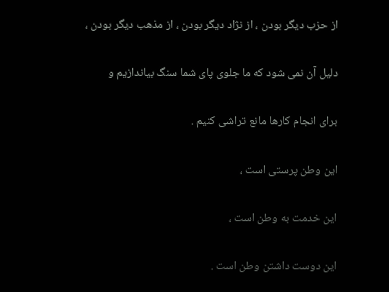از حزب دیگر بودن ، از نژاد دیگر بودن ، از مذهب دیگر بودن ،

دلیل آن نمی شود که ما جلوی پای شما سنگ بیاندازیم و

برای انجام کارها مانع تراشی کنیم .

این وطن پرستی است ،

این خدمت به وطن است ،

این دوست داشتن وطن است .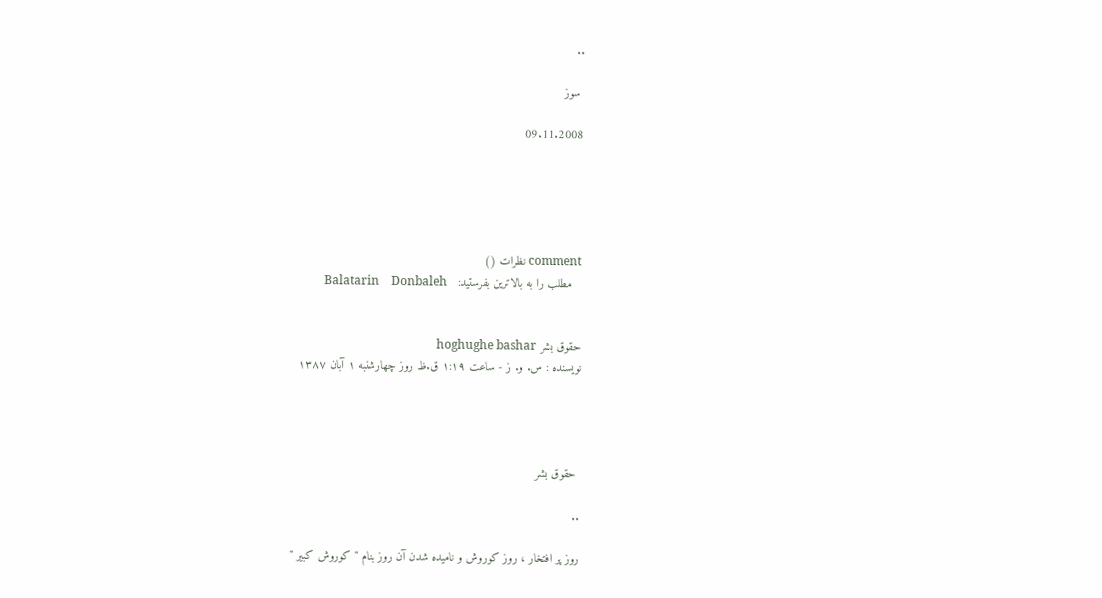..

 سوز

09.11.2008





comment نظرات ()
   مطلب را به بالاترین بفرستید:   Balatarin    Donbaleh


حقوق بشر hoghughe bashar
نویسنده : س. و. ز - ساعت ۱:۱٩ ق.ظ روز چهارشنبه ۱ آبان ۱۳۸٧




 حقوق بشر

..

روز پر افتخار ، روز کوروش و نامیده شدن آن روز بنام " کوروش کبیر "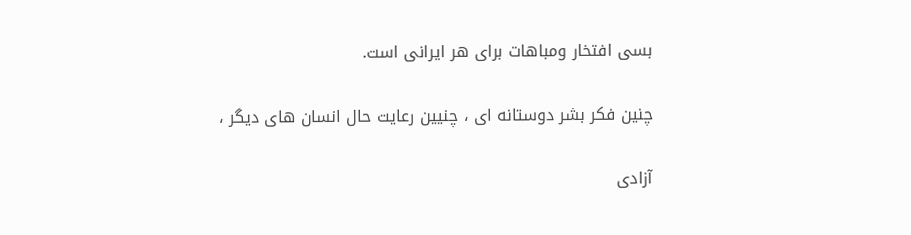بسی افتخار ومباهات برای هر ایرانی است.

چنین فکر بشر دوستانه ای ، چنیین رعایت حال انسان های دیگر ،

آزادی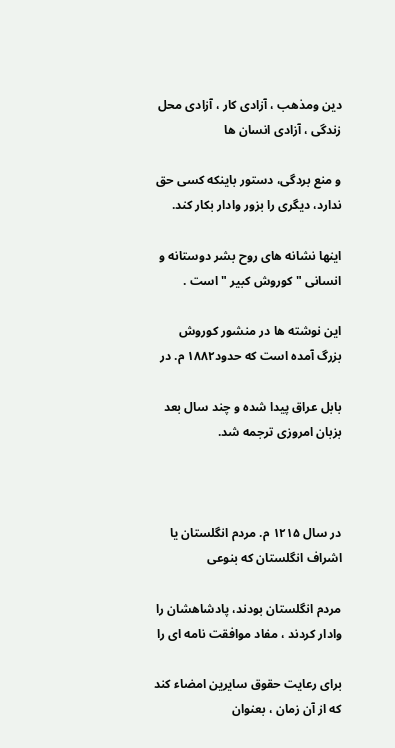دین ومذهب ، آزادی کار ، آزادی محل زندگی ، آزادی انسان ها

و منع بردگی، دستور باینکه کسی حق ندارد، دیگری را بزور وادار بکار کند.

اینها نشانه های روح بشر دوستانه و انسانی " کوروش کبیر " است .

این نوشته ها در منشور کوروش بزرگ آمده است که حدود۱۸۸۲ م. در

بابل عراق پیدا شده و چند سال بعد بزبان امروزی ترجمه شد.



در سال ۱۲۱۵ م. مردم انگلستان یا اشراف انگلستان که بنوعی

مردم انگلستان بودند، پادشاهشان را وادار کردند ، مفاد موافقت نامه ای را

برای رعایت حقوق سایرین امضاء کند که از آن زمان ، بعنوان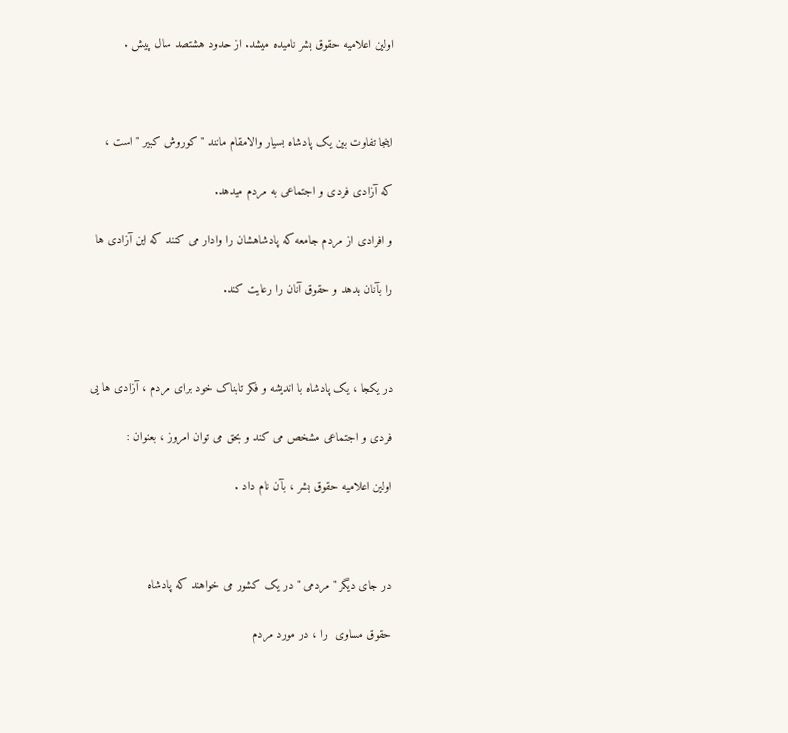اولین اعلامیه حقوق بشر نامیده میشد. از حدود هشتصد سال پیش .



اینجا تفاوت بین یک پادشاه بسیار والامقام مانند " کوروش کبیر " است ،

که آزادی فردی و اجتماعی به مردم میدهد.

و افرادی از مردم جامعه که پادشاهشان را وادار می کنند که این آزادی ها

را بآنان بدهد و حقوق آنان را رعایت کند.



در یکجا ، یک پادشاه با اندیشه و فکر تابناک خود برای مردم ، آزادی ها یی

فردی و اجتماعی مشخص می کند و بحق می توان امروز ، بعنوان :

اولین اعلامیه حقوق بشر ، بآن نام داد .



در جای دیگر " مردمی " در یک کشور می خواهند که پادشاه

حقوق مساوی  را ، در مورد مردم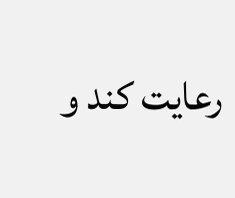رعایت کند و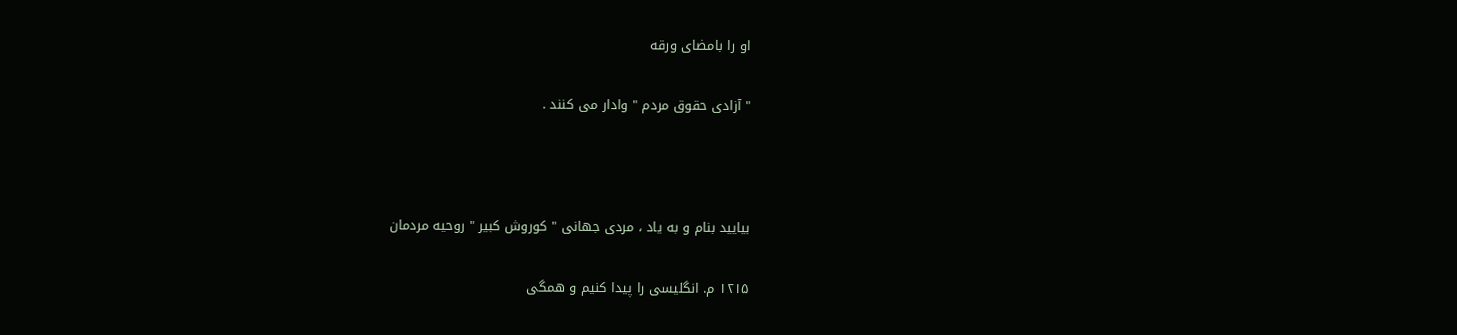او را بامضای ورقه

" آزادی حقوق مردم " وادار می کنند .



بیایید بنام و به یاد ، مردی جهانی " کوروش کبیر " روحیه مردمان

۱۲۱۵ م. انگلیسی را پیدا کنیم و همگی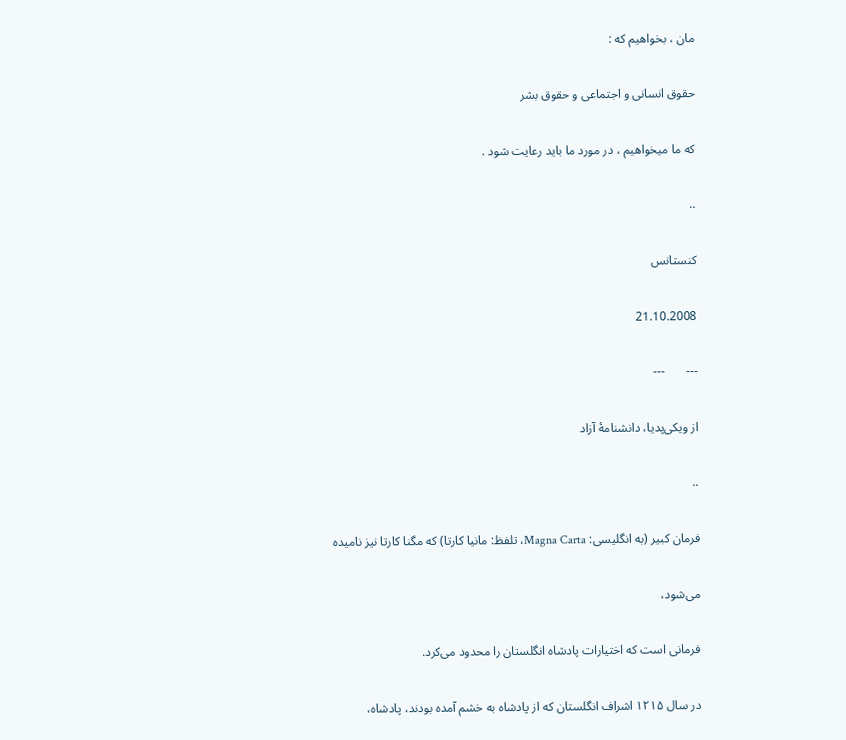مان ، بخواهیم که :

حقوق انسانی و اجتماعی و حقوق بشر

که ما میخواهیم ، در مورد ما باید رعایت شود .

..

کنستانس

21.10.2008

---       ---

از ویکی‌پدیا، دانشنامهٔ آزاد

..

فرمان کبیر (به انگلیسی: Magna Carta، تلفظ: مانیا کارتا) که مگنا کارتا نیز نامیده

می‌شود،

فرمانی است که اختیارات پادشاه انگلستان را محدود می‌کرد.

در سال ۱۲۱۵ اشراف انگلستان که از پادشاه به خشم آمده بودند، پادشاه،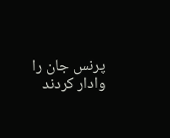پرنس جان را وادار کردند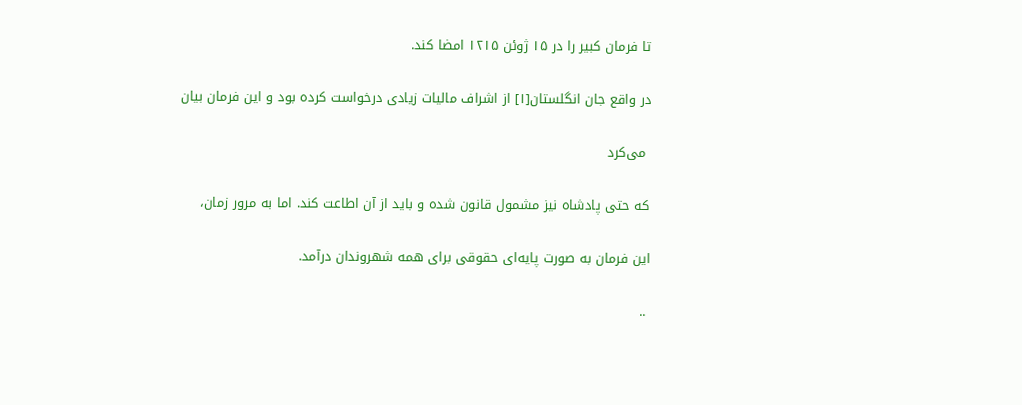تا فرمان کبیر را در ۱۵ ژوئن ۱۲۱۵ امضا کند.

در واقع جان انگلستان[۱] از اشراف مالیات زیادی درخواست کرده بود و این فرمان بیان

 می‌کرد

که حتی پادشاه نیز مشمول قانون شده و باید از آن اطاعت کند. اما به مرور زمان،

این فرمان به صورت پایه‌ای حقوقی برای همه شهروندان درآمد.

 ..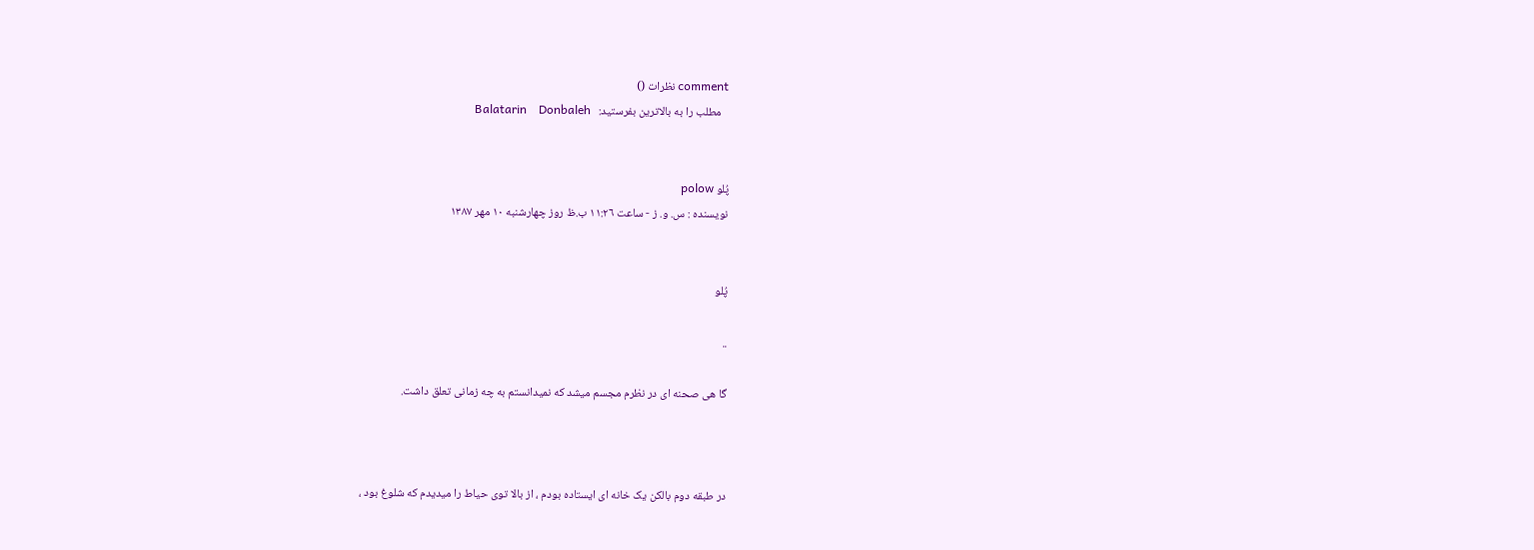comment نظرات ()
   مطلب را به بالاترین بفرستید:   Balatarin    Donbaleh


پُلو polow
نویسنده : س. و. ز - ساعت ۱۱:٢٦ ب.ظ روز چهارشنبه ۱٠ مهر ۱۳۸٧


پُلو

..

گا هی صحنه ای در نظرم مجسم میشد که نمیدانستم به چه زمانی تعلق داشت.



در طبقه دوم بالکن یک خانه ای ایستاده بودم ، از بالا توی حیاط را میدیدم که شلوغ بود ،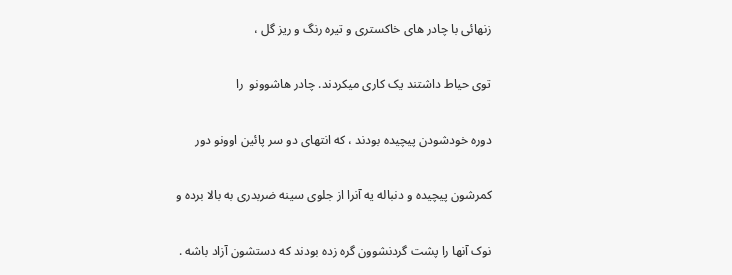زنهائی با چادر های خاکستری و تیره رنگ و ریز گل ،

توی حیاط داشتند یک کاری میکردند. چادر هاشوونو  را

دوره خودشودن پیچیده بودند ، که انتهای دو سر پائین اوونو دور

کمرشون پیچیده و دنباله یه آنرا از جلوی سینه ضربدری به بالا برده و

نوک آنها را پشت گردنشوون گره زده بودند که دستشون آزاد باشه .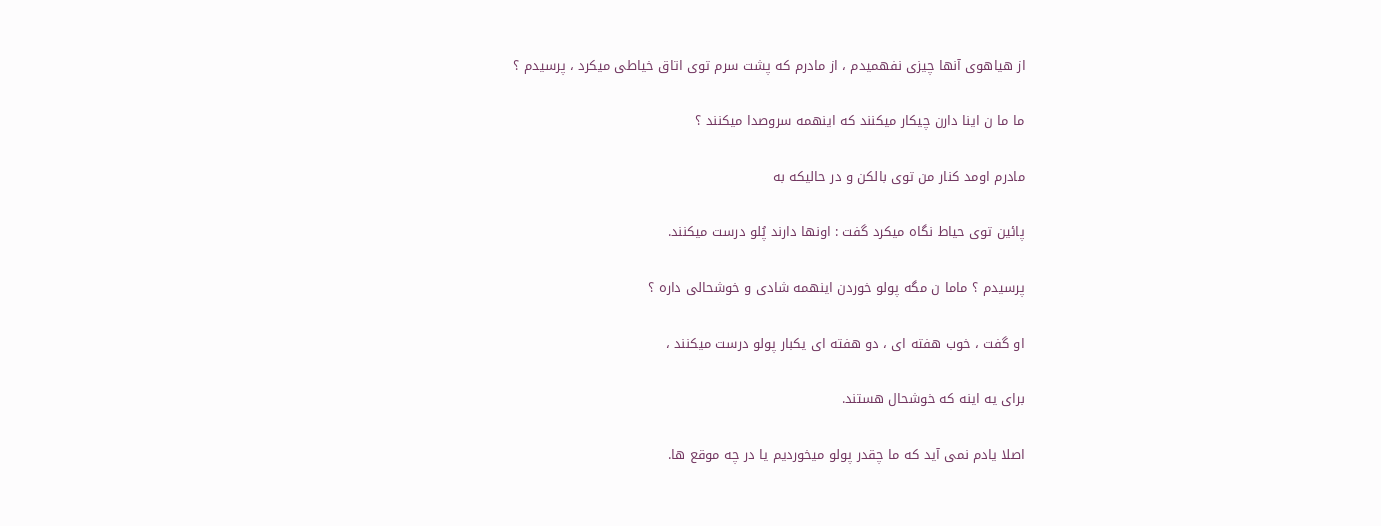از هیاهوی آنها چیزی نفهمیدم ، از مادرم که پشت سرم توی اتاق خیاطی میکرد ، پرسیدم ؟

ما ما ن اینا دارن چیکار میکنند که اینهمه سروصدا میکنند ؟

مادرم اومد کنار من توی بالکن و در حالیکه به

پائین توی حیاط نگاه میکرد گفت : اونها دارند پُلو درست میکنند.

پرسیدم ؟ ماما ن مگه پولو خوردن اینهمه شادی و خوشحالی داره ؟

او گفت ، خوب هفته ای ، دو هفته ای یکبار پولو درست میکنند ،

برای یه اینه که خوشحال هستند.

اصلا یادم نمی آید که ما چقدر پولو میخوردیم یا در چه موقع ها.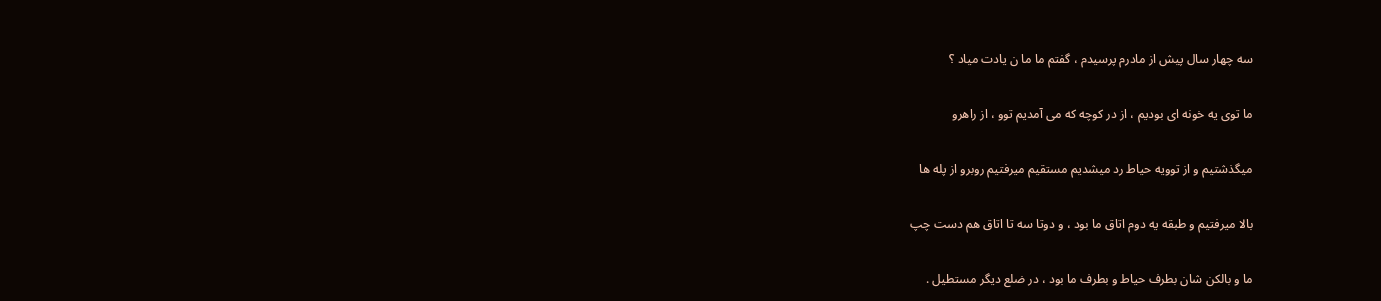سه چهار سال پیش از مادرم پرسیدم ، گفتم ما ما ن یادت میاد ؟

ما توی یه خونه ای بودیم ، از در کوچه که می آمدیم توو ، از راهرو

میگذشتیم و از توویه حیاط رد میشدیم مستقیم میرفتیم روبرو از پله ها

بالا میرفتیم و طبقه یه دوم اتاق ما بود ، و دوتا سه تا اتاق هم دست چپ

ما و بالکن شان بطرف حیاط و بطرف ما بود ، در ضلع دیگر مستطیل .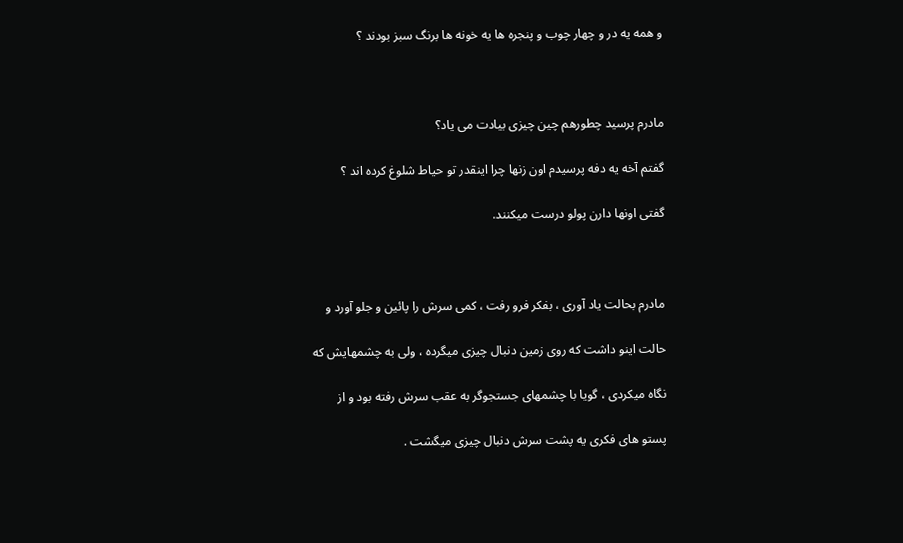و همه یه در و چهار چوب و پنجره ها یه خونه ها برنگ سبز بودند ؟



مادرم پرسید چطورهم چین چیزی بیادت می یاد؟

گفتم آخه یه دفه پرسیدم اون زنها چرا اینقدر تو حیاط شلوغ کرده اند ؟

گفتی اونها دارن پولو درست میکنند.



مادرم بحالت یاد آوری ، بفکر فرو رفت ، کمی سرش را پائین و جلو آورد و

حالت اینو داشت که روی زمین دنبال چیزی میگرده ، ولی به چشمهایش که

نگاه میکردی ، گویا با چشمهای جستجوگر به عقب سرش رفته بود و از

پستو های فکری یه پشت سرش دنبال چیزی میگشت .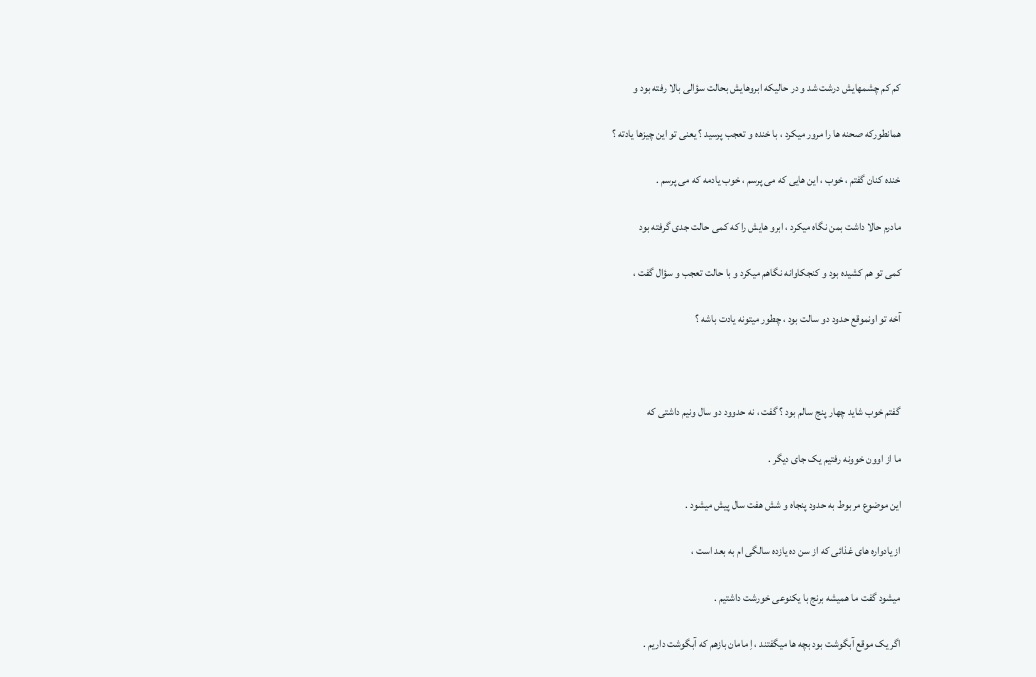کم کم چشمهایش درشت شد و در حالیکه ابروهایش بحالت سؤالی بالا رفته بود و

همانطورکه صحنه ها را مرور میکرد ، با خنده و تعجب پرسید ؟ یعنی تو این چیزها یادته ؟

خنده کنان گفتم ، خوب ، این هایی که می پرسم ، خوب یادمه که می پرسم .

مادرم حالا داشت بمن نگاه میکرد ، ابرو هایش را که کمی حالت جدی گرفته بود

کمی تو هم کشیده بود و کنجکاوانه نگاهم میکرد و با حالت تعجب و سؤال گفت ،

آخه تو اونموقع حدود دو سالت بود ، چطور میتونه یادت باشه ؟



گفتم خوب شاید چهار پنج سالم بود ؟ گفت ، نه حدوود دو سال ونیم داشتی که

ما از اوون خوونه رفتیم یک جای دیگر .

این موضوع مربوط به حدود پنجاه و شش هفت سال پیش میشود .

از یادواره های غذائی که از سن ده یازده سالگی ام به بعد است ،

میشود گفت ما همیشه برنج با یکنوعی خورشت داشتیم .

اگر یک موقع آبگوشت بود بچه ها میگفتند ، اِ مامان بازهم که آبگوشت داریم .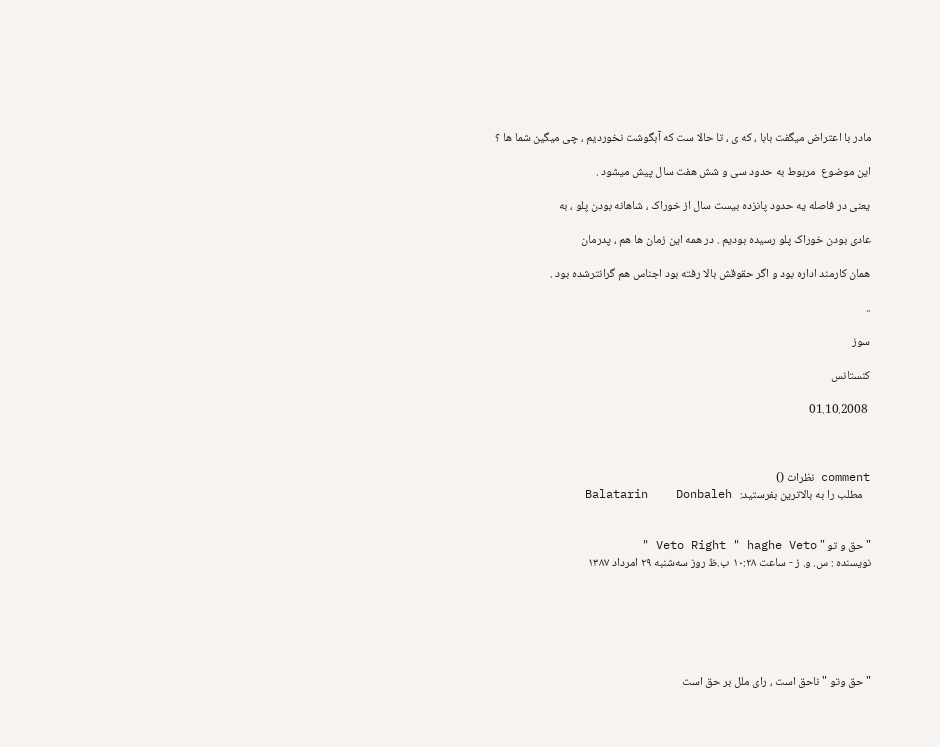مادر با اعتراض میگفت بابا ، که ی ، تا حالا ست که آبگوشت نخوردیم ، چی میگین شما ها ؟

این موضوع  مربوط به حدود سی و شش هفت سال پیش میشود .

یعنی در فاصله یه حدود پانزده بیست سال از خوراک ، شاهانه بودن پلو ، به

عادی بودن خوراک پلو رسیده بودیم . در همه این زمان ها هم ، پدرمان

همان کارمند اداره بود و اگر حقوقش بالا رفته بود اجناس هم گرانترشده بود .

..

سوز

کنستانس

 01.10.2008



comment نظرات ()
   مطلب را به بالاترین بفرستید:   Balatarin    Donbaleh


" حق و تو " Veto Right " haghe Veto "
نویسنده : س. و. ز - ساعت ۱٠:٢۸ ب.ظ روز سه‌شنبه ٢٩ امرداد ۱۳۸٧






" حق وتو " ناحق است ، رای ملل بر حق است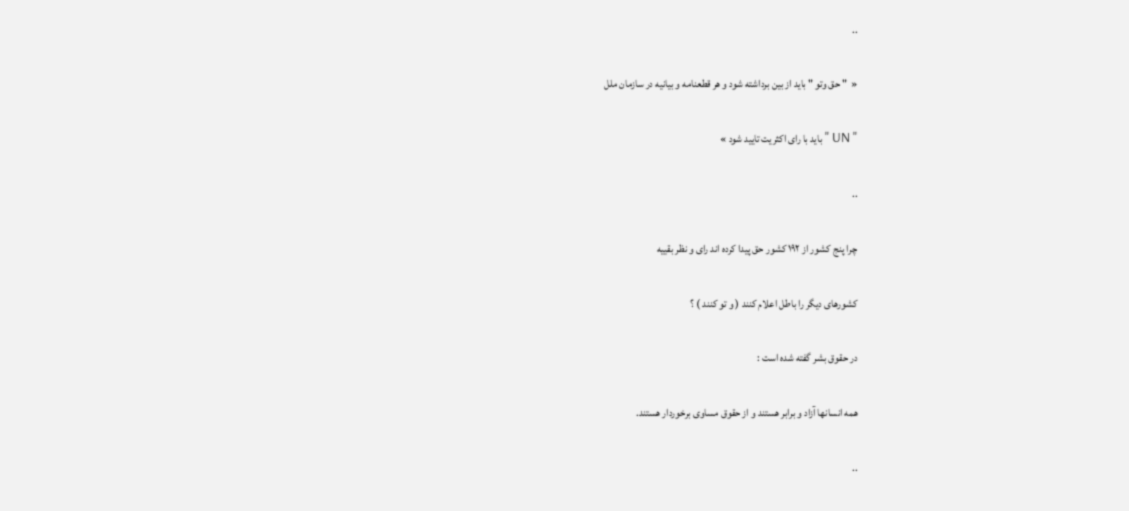..

«  " حق وتو " باید از بین برداشته شود و هر قطعنامه و بیانیه در سازمان ملل

" UN " باید با رای اکثریت تایید شود »

..

چرا پنج کشور از ۱۹۲ کشور حق پیدا کرده اند رای و نظر بقییه

کشورهای دیگر را باطل اعلام کنند ( و تو کنند ) ؟

در حقوق بشر گفته شده است :

همه انسانها آزاد و برابر هستند و از حقوق مساوی برخوردار هستند.

..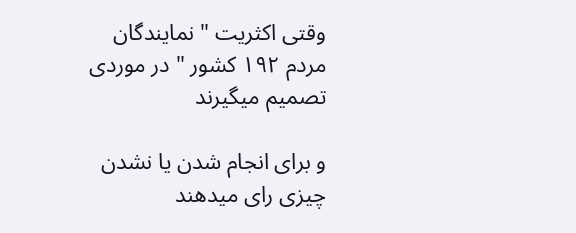وقتی اکثریت " نمایندگان مردم ۱۹۲ کشور " در موردی تصمیم میگیرند

و برای انجام شدن یا نشدن چیزی رای میدهند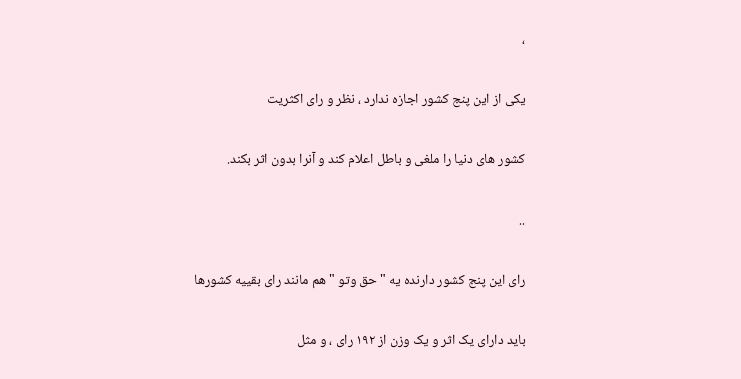،

یکی از این پنج کشور اجازه ندارد ، نظر و رای اکثریت

کشور های دنیا را ملغی و باطل اعلام کند و آنرا بدون اثر بکند.

..

رای این پنج کشور دارنده یه " حق وتو " هم مانند رای بقییه کشورها

باید دارای یک اثر و یک وزن از ۱۹۲ رای ، و مثل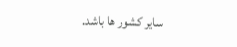سایر کشور ها باشد.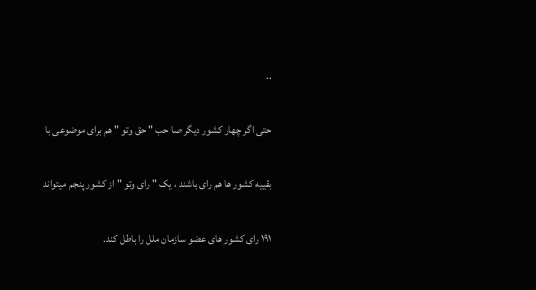..

حتی اگر چهار کشور دیگر صا حب " حق وتو " هم برای موضوعی با

بقییه کشور ها هم رای باشند ، یک " رای وتو " از کشور پنجم میتواند

۱۹۱ رای کشور های عضو سازمان ملل را باطل کند.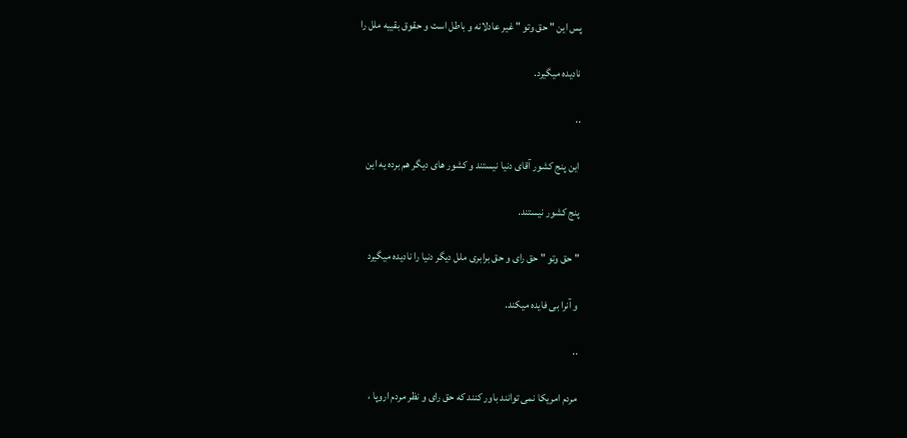پس این " حق وتو " غیر عادلانه و باطل است و حقوق بقییه ملل را

نادیده میگیرد.

..

این پنج کشور آقای دنیا نیستند و کشور های دیگر هم برده یه این

پنج کشور نیستند.

" حق وتو " حق رای و حق برابری ملل دیگر دنیا را نادیده میگیرد

و آنرا بی فایده میکند.

..

مردم امریکا نمی توانند باور کنند که حق رای و نظر مردم اروپا ،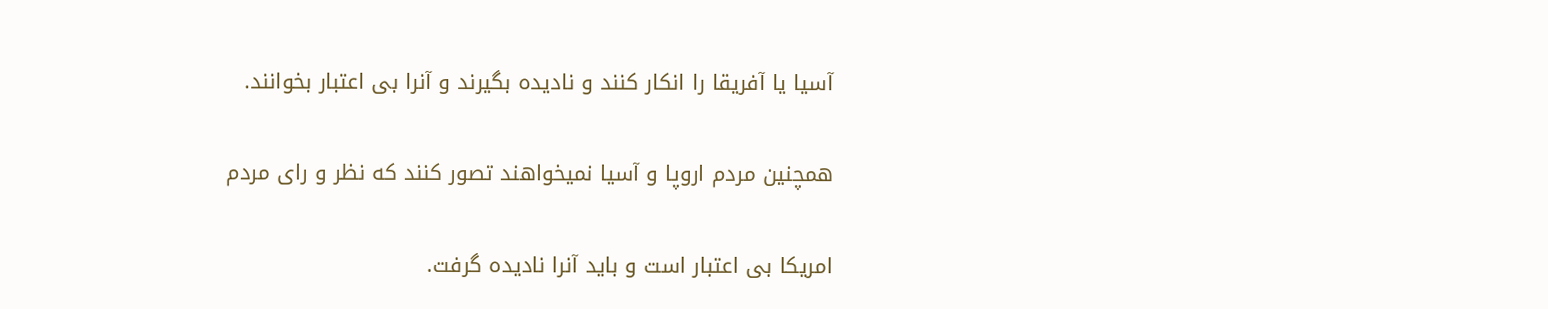آسیا یا آفریقا را انکار کنند و نادیده بگیرند و آنرا بی اعتبار بخوانند.

همچنین مردم اروپا و آسیا نمیخواهند تصور کنند که نظر و رای مردم

امریکا بی اعتبار است و باید آنرا نادیده گرفت.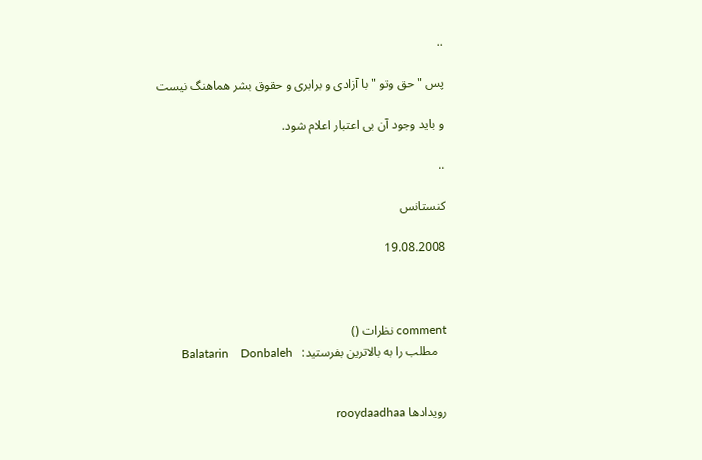..

پس " حق وتو " با آزادی و برابری و حقوق بشر هماهنگ نیست

و باید وجود آن بی اعتبار اعلام شود.

..

کنستانس

19.08.2008



comment نظرات ()
   مطلب را به بالاترین بفرستید:   Balatarin    Donbaleh


رویدادها rooydaadhaa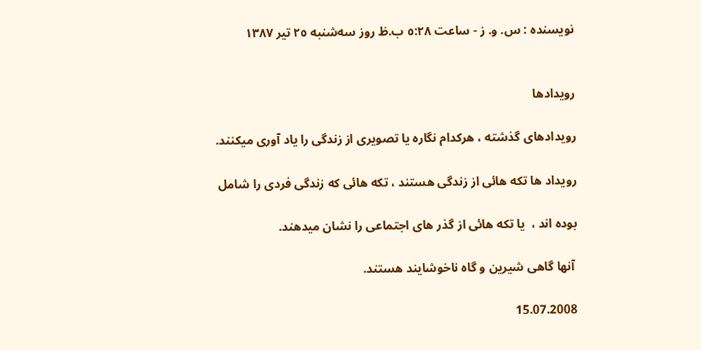نویسنده : س. و. ز - ساعت ٥:٢۸ ب.ظ روز سه‌شنبه ٢٥ تیر ۱۳۸٧


رویدادها

رویدادهای گذشته ، هرکدام نگاره یا تصویری از زندگی را یاد آوری میکنند.

رویداد ها تکه هائی از زندگی هستند ، تکه هائی که زندگی فردی را شامل

بوده اند ،  یا تکه هائی از گذر های اجتماعی را نشان میدهند.

 آنها گاهی شیرین و گاه ناخوشایند هستند.

15.07.2008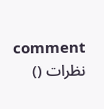comment نظرات ()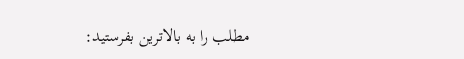مطلب را به بالاترین بفرستید: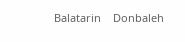Balatarin    Donbaleh